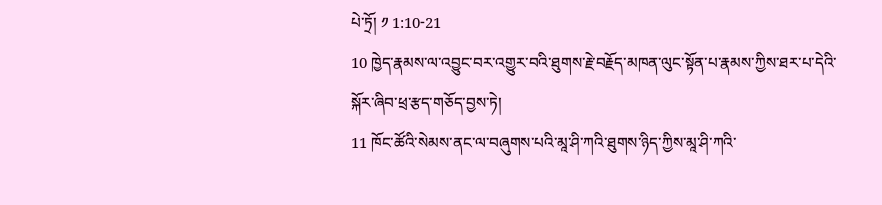པེ་ཏྲོ། ༡ 1:10-21
10 ཁྱེད་རྣམས་ལ་འབྱུང་བར་འགྱུར་བའི་ཐུགས་རྗེ་བརྗོད་མཁན་ལུང་སྟོན་པ་རྣམས་ཀྱིས་ཐར་པ་དེའི་སྐོར་ཞིབ་ཕྲ་རྩད་གཅོད་བྱས་ཏེ།
11 ཁོང་ཚོའི་སེམས་ནང་ལ་བཞུགས་པའི་མཱ་ཤི་ཀའི་ཐུགས་ཉིད་ཀྱིས་མཱ་ཤི་ཀའི་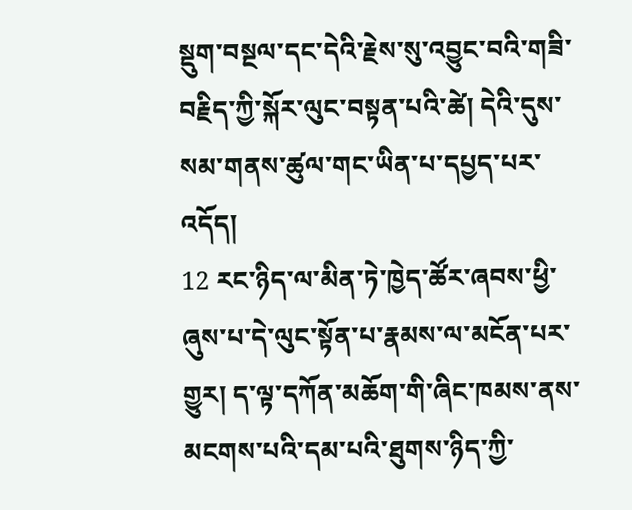སྡུག་བསྔལ་དང་དེའི་རྗེས་སུ་འབྱུང་བའི་གཟི་བརྗིད་ཀྱི་སྐོར་ལུང་བསྟན་པའི་ཚེ། དེའི་དུས་སམ་གནས་ཚུལ་གང་ཡིན་པ་དཔྱད་པར་འདོད།
12 རང་ཉིད་ལ་མིན་ཏེ་ཁྱེད་ཚོར་ཞབས་ཕྱི་ཞུས་པ་དེ་ལུང་སྟོན་པ་རྣམས་ལ་མངོན་པར་གྱུར། ད་ལྟ་དཀོན་མཆོག་གི་ཞིང་ཁམས་ནས་མངགས་པའི་དམ་པའི་ཐུགས་ཉིད་ཀྱི་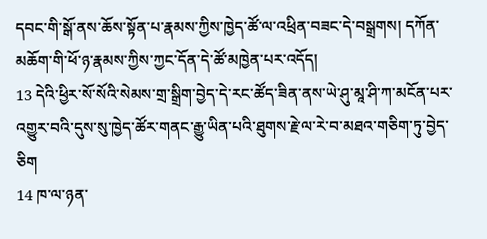དབང་གི་སྒོ་ནས་ཆོས་སྟོན་པ་རྣམས་ཀྱིས་ཁྱེད་ཚོ་ལ་འཕྲིན་བཟང་དེ་བསྒྲགས། དཀོན་མཆོག་གི་ཕོ་ཉ་རྣམས་ཀྱིས་ཀྱང་དོན་དེ་ཚོ་མཁྱེན་པར་འདོད།
13 དེའི་ཕྱིར་སོ་སོའི་སེམས་གྲ་སྒྲིག་བྱེད་དེ་རང་ཚོད་ཟིན་ནས་ཡེ་ཤུ་མཱ་ཤི་ཀ་མངོན་པར་འགྱུར་བའི་དུས་སུ་ཁྱེད་ཚོར་གནང་རྒྱུ་ཡིན་པའི་ཐུགས་རྗེ་ལ་རེ་བ་མཐའ་གཅིག་ཏུ་བྱེད་ཅིག
14 ཁ་ལ་ཉན་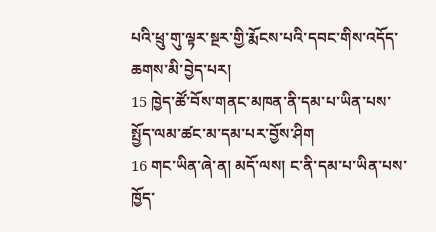པའི་ཕྲུ་གུ་ལྟར་སྔར་གྱི་རྨོངས་པའི་དབང་གིས་འདོད་ཆགས་མི་བྱེད་པར།
15 ཁྱེད་ཚོ་བོས་གནང་མཁན་ནི་དམ་པ་ཡིན་པས་སྤྱོད་ལམ་ཚང་མ་དམ་པར་བྱོས་ཤིག
16 གང་ཡིན་ཞེ་ན། མདོ་ལས། ང་ནི་དམ་པ་ཡིན་པས་ཁྱོད་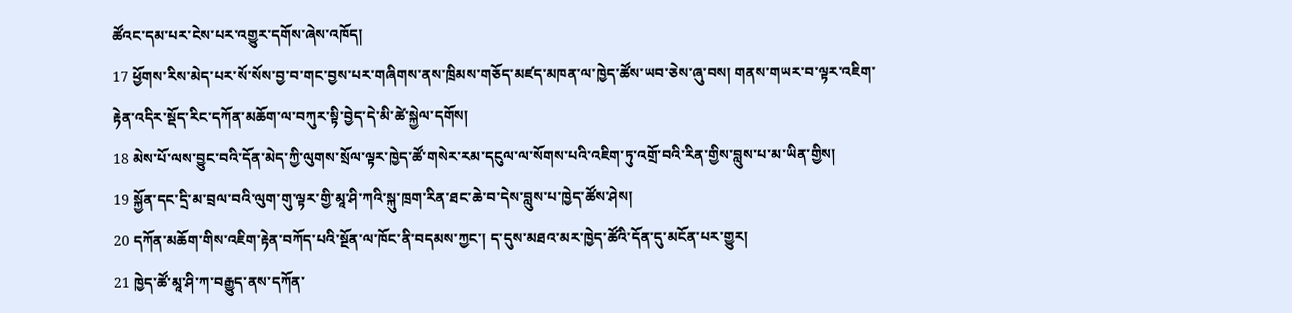ཚོའང་དམ་པར་ངེས་པར་འགྱུར་དགོས་ཞེས་འཁོད།
17 ཕྱོགས་རིས་མེད་པར་སོ་སོས་བྱ་བ་གང་བྱས་པར་གཞིགས་ནས་ཁྲིམས་གཅོད་མཛད་མཁན་ལ་ཁྱེད་ཚོས་ཡབ་ཅེས་ཞུ་བས། གནས་གཡར་བ་ལྟར་འཇིག་རྟེན་འདིར་སྡོད་རིང་དཀོན་མཆོག་ལ་བཀུར་སྟི་བྱེད་དེ་མི་ཚེ་སྐྱེལ་དགོས།
18 མེས་པོ་ལས་བྱུང་བའི་དོན་མེད་ཀྱི་ལུགས་སྲོལ་ལྟར་ཁྱེད་ཚོ་གསེར་རམ་དངུལ་ལ་སོགས་པའི་འཇིག་ཏུ་འགྲོ་བའི་རིན་གྱིས་བླུས་པ་མ་ཡིན་གྱིས།
19 སྐྱོན་དང་དྲི་མ་བྲལ་བའི་ལུག་གུ་ལྟར་གྱི་མཱ་ཤི་ཀའི་སྐུ་ཁྲག་རིན་ཐང་ཆེ་བ་དེས་བླུས་པ་ཁྱེད་ཚོས་ཤེས།
20 དཀོན་མཆོག་གིས་འཇིག་རྟེན་བཀོད་པའི་སྔོན་ལ་ཁོང་ནི་བདམས་ཀྱང་། ད་དུས་མཐའ་མར་ཁྱེད་ཚོའི་དོན་དུ་མངོན་པར་གྱུར།
21 ཁྱེད་ཚོ་མཱ་ཤི་ཀ་བརྒྱུད་ནས་དཀོན་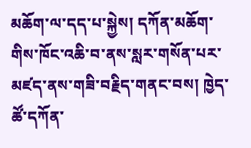མཆོག་ལ་དད་པ་སྐྱེས། དཀོན་མཆོག་གིས་ཁོང་འཆི་བ་ནས་སླར་གསོན་པར་མཛད་ནས་གཟི་བརྗིད་གནང་བས། ཁྱེད་ཚོ་དཀོན་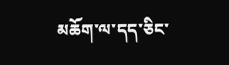མཆོག་ལ་དད་ཅིང་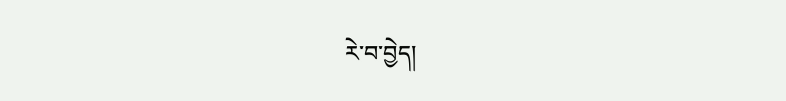རེ་བ་བྱེད།